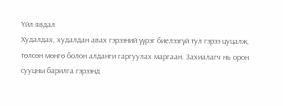Үйл явдал
Худалдах, худалдан авах гэрээний үүрэг биелээгүй тул гэрээ цуцалж, төлсөн мөнгө болон алданги гаргуулах маргаан. Захиалагч нь орон сууцны барилга гэрээнд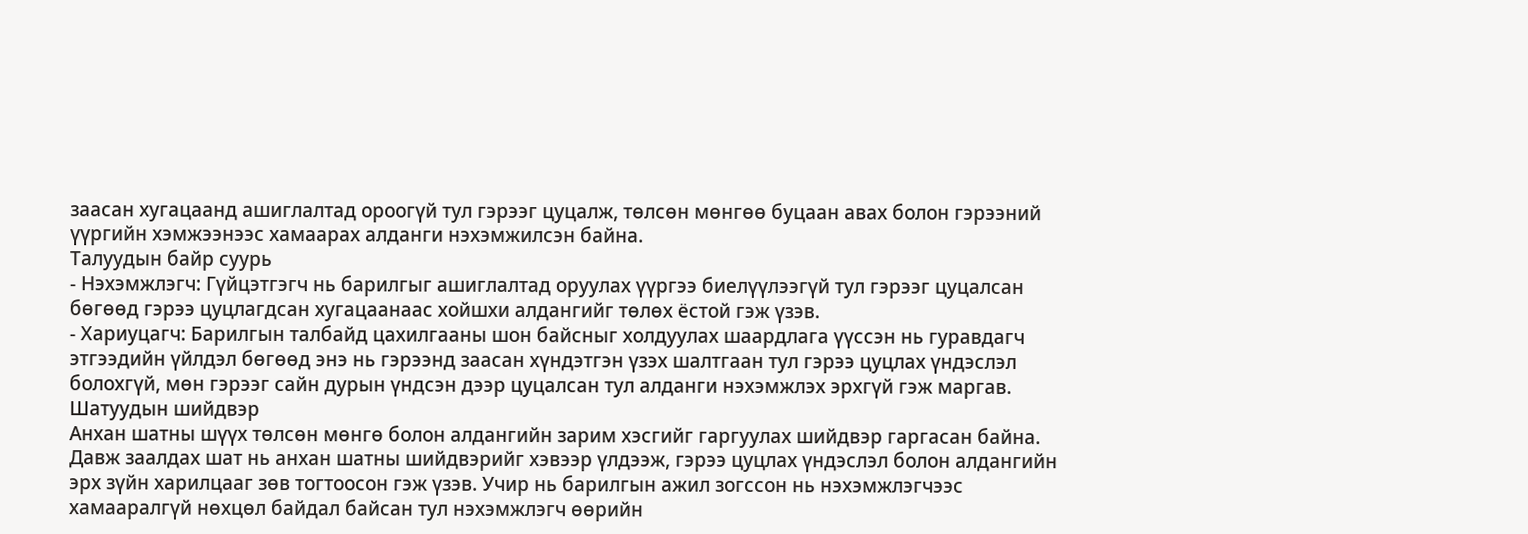заасан хугацаанд ашиглалтад ороогүй тул гэрээг цуцалж, төлсөн мөнгөө буцаан авах болон гэрээний үүргийн хэмжээнээс хамаарах алданги нэхэмжилсэн байна.
Талуудын байр суурь
- Нэхэмжлэгч: Гүйцэтгэгч нь барилгыг ашиглалтад оруулах үүргээ биелүүлээгүй тул гэрээг цуцалсан бөгөөд гэрээ цуцлагдсан хугацаанаас хойшхи алдангийг төлөх ёстой гэж үзэв.
- Хариуцагч: Барилгын талбайд цахилгааны шон байсныг холдуулах шаардлага үүссэн нь гуравдагч этгээдийн үйлдэл бөгөөд энэ нь гэрээнд заасан хүндэтгэн үзэх шалтгаан тул гэрээ цуцлах үндэслэл болохгүй, мөн гэрээг сайн дурын үндсэн дээр цуцалсан тул алданги нэхэмжлэх эрхгүй гэж маргав.
Шатуудын шийдвэр
Анхан шатны шүүх төлсөн мөнгө болон алдангийн зарим хэсгийг гаргуулах шийдвэр гаргасан байна. Давж заалдах шат нь анхан шатны шийдвэрийг хэвээр үлдээж, гэрээ цуцлах үндэслэл болон алдангийн эрх зүйн харилцааг зөв тогтоосон гэж үзэв. Учир нь барилгын ажил зогссон нь нэхэмжлэгчээс хамааралгүй нөхцөл байдал байсан тул нэхэмжлэгч өөрийн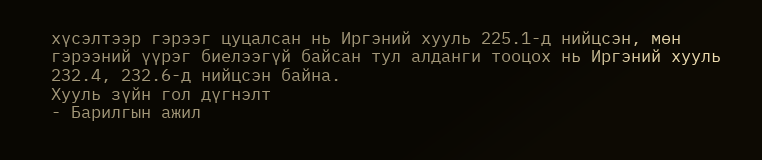хүсэлтээр гэрээг цуцалсан нь Иргэний хууль 225.1-д нийцсэн, мөн гэрээний үүрэг биелээгүй байсан тул алданги тооцох нь Иргэний хууль 232.4, 232.6-д нийцсэн байна.
Хууль зүйн гол дүгнэлт
- Барилгын ажил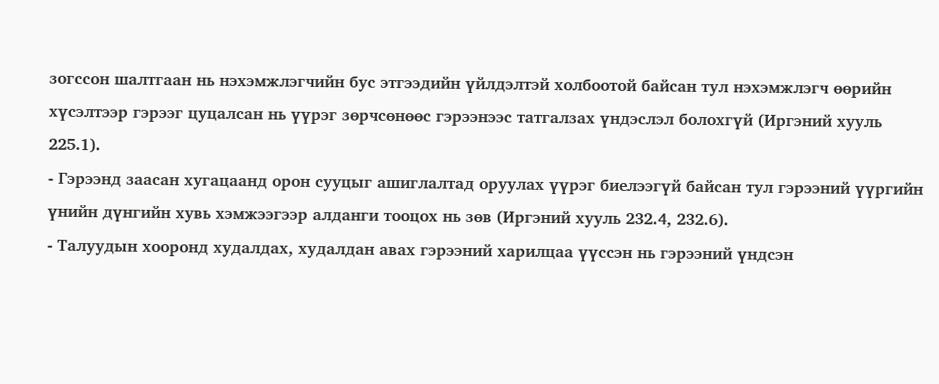зогссон шалтгаан нь нэхэмжлэгчийн бус этгээдийн үйлдэлтэй холбоотой байсан тул нэхэмжлэгч өөрийн хүсэлтээр гэрээг цуцалсан нь үүрэг зөрчсөнөөс гэрээнээс татгалзах үндэслэл болохгүй (Иргэний хууль 225.1).
- Гэрээнд заасан хугацаанд орон сууцыг ашиглалтад оруулах үүрэг биелээгүй байсан тул гэрээний үүргийн үнийн дүнгийн хувь хэмжээгээр алданги тооцох нь зөв (Иргэний хууль 232.4, 232.6).
- Талуудын хооронд худалдах, худалдан авах гэрээний харилцаа үүссэн нь гэрээний үндсэн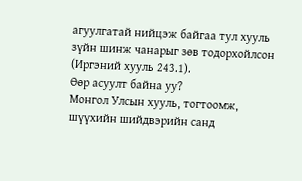агуулгатай нийцэж байгаа тул хууль зүйн шинж чанарыг зөв тодорхойлсон (Иргэний хууль 243.1).
Өөр асуулт байна уу?
Монгол Улсын хууль, тогтоомж, шүүхийн шийдвэрийн санд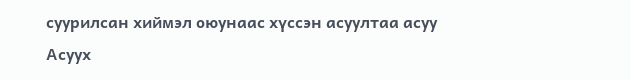суурилсан хиймэл оюунаас хүссэн асуултаа асуу
Асуух